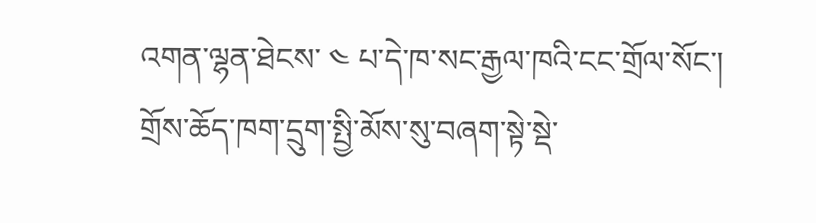འགན་ལྷན་ཐེངས་ ༤ པ་དེ་ཁ་སང་རྒྱལ་ཁའི་ངང་གྲོལ་སོང་།
གྲོས་ཆོད་ཁག་དྲུག་སྤྱི་མོས་སུ་བཞག་སྟེ་སྡེ་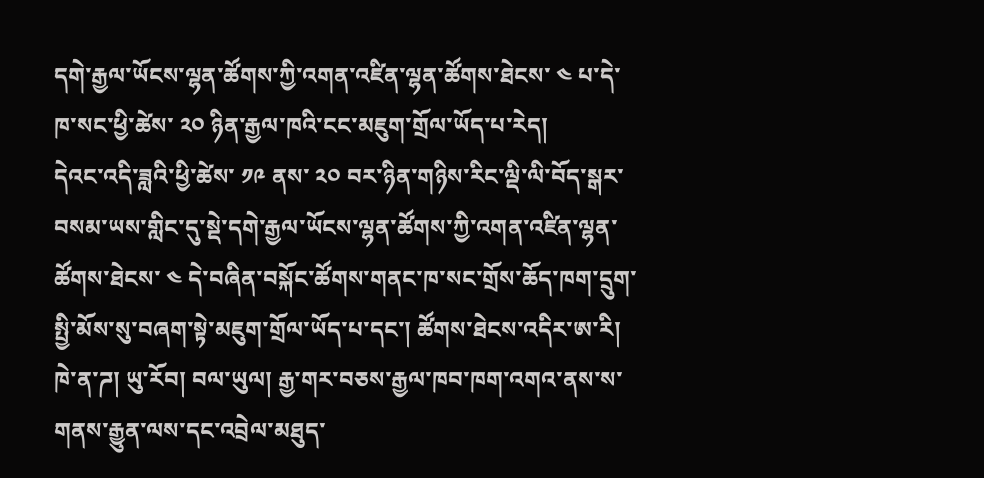དགེ་རྒྱལ་ཡོངས་ལྷན་ཚོགས་ཀྱི་འགན་འཛིན་ལྷན་ཚོགས་ཐེངས་ ༤ པ་དེ་ཁ་སང་ཕྱི་ཚེས་ ༢༠ ཉིན་རྒྱལ་ཁའི་ངང་མཇུག་གྲོལ་ཡོད་པ་རེད།
དེའང་འདི་ཟླའི་ཕྱི་ཚེས་ ༡༩ ནས་ ༢༠ བར་ཉིན་གཉིས་རིང་ལྡི་ལི་བོད་སྒར་བསམ་ཡས་གླིང་དུ་སྡེ་དགེ་རྒྱལ་ཡོངས་ལྷན་ཚོགས་ཀྱི་འགན་འཛིན་ལྷན་ཚོགས་ཐེངས་ ༤ དེ་བཞིན་བསྐོང་ཚོགས་གནང་ཁ་སང་གྲོས་ཆོད་ཁག་དྲུག་སྤྱི་མོས་སུ་བཞག་སྟེ་མཇུག་གྲོལ་ཡོད་པ་དང་། ཚོགས་ཐེངས་འདིར་ཨ་རི། ཁེ་ན་ཌ། ཡུ་རོབ། བལ་ཡུལ། རྒྱ་གར་བཅས་རྒྱལ་ཁབ་ཁག་འགའ་ནས་ས་གནས་རྒྱུན་ལས་དང་འབྲེལ་མཐུད་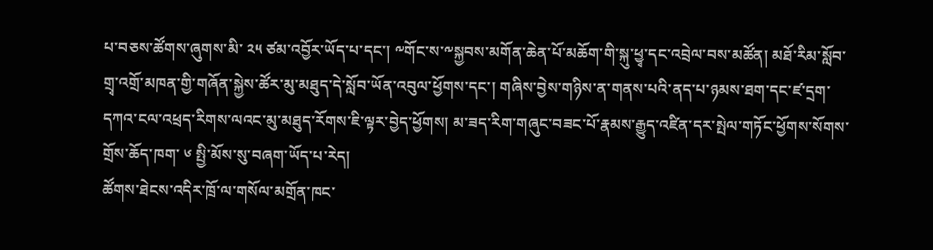པ་བཅས་ཚོགས་ཞུགས་མི་ ༢༥ ཙམ་འབྱོར་ཡོད་པ་དང་། ༸གོང་ས་༸སྐྱབས་མགོན་ཆེན་པོ་མཆོག་གི་སྐུ་ཕྱྭ་དང་འབྲེལ་བས་མཚོན། མཐོ་རིམ་སློབ་གྲྭ་འགྲོ་མཁན་གྱི་གཞོན་སྐྱེས་ཚོར་མུ་མཐུད་དེ་སློབ་ཡོན་འབུལ་ཕྱོགས་དང་། གཞིས་བྱེས་གཉིས་ན་གནས་པའི་ནད་པ་ཉམས་ཐག་དང་ཛ་དྲག་དཀའ་ངལ་འཕྲད་རིགས་ལའང་མུ་མཐུད་རོགས་ཇི་ལྟར་བྱེད་ཕྱོགས། མ་ཟད་རིག་གཞུང་བཟང་པོ་རྣམས་རྒྱུད་འཛིན་དར་སྤེལ་གཏོང་ཕྱོགས་སོགས་གྲོས་ཆོད་ཁག་ ༦ སྤྱི་མོས་སུ་བཞག་ཡོད་པ་རེད།
ཚོགས་ཐེངས་འདིར་ཁྲོ་ལ་གསོལ་མགྲོན་ཁང་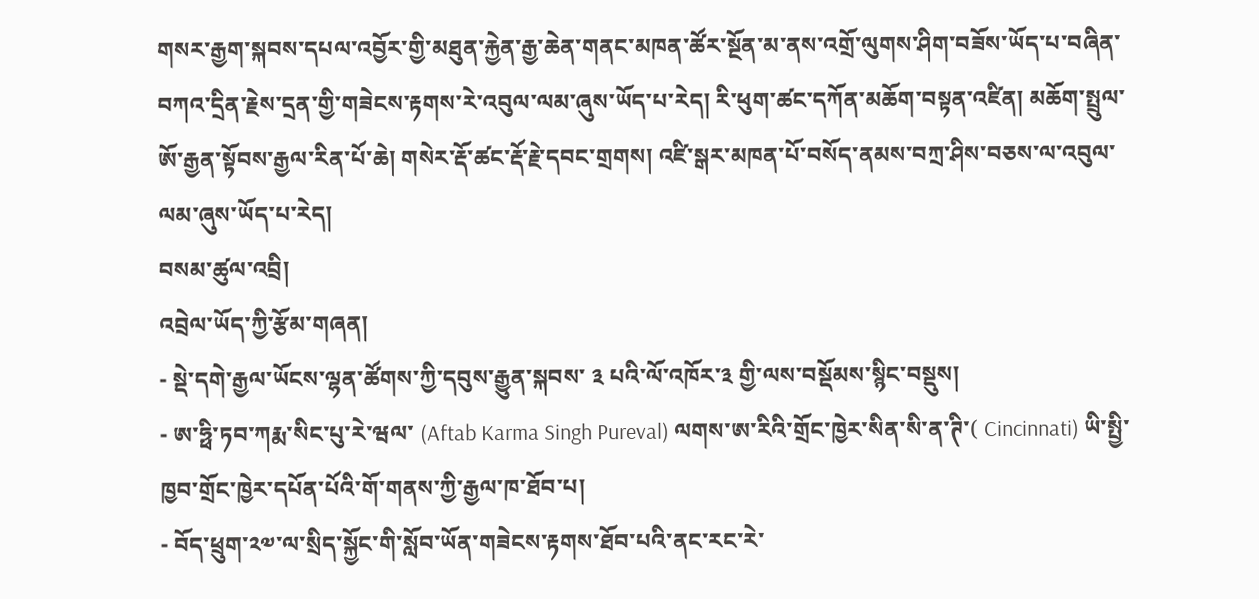གསར་རྒྱག་སྐབས་དཔལ་འབྱོར་གྱི་མཐུན་རྐྱེན་རྒྱ་ཆེན་གནང་མཁན་ཚོར་སྔོན་མ་ནས་འགྲོ་ལུགས་ཤིག་བཟོས་ཡོད་པ་བཞིན་བཀའ་དྲིན་རྗེས་དྲན་གྱི་གཟེངས་རྟགས་རེ་འབུལ་ལམ་ཞུས་ཡོད་པ་རེད། རི་ཕུག་ཚང་དཀོན་མཆོག་བསྟན་འཛིན། མཆོག་སྤྲུལ་ཨོ་རྒྱན་སྟོབས་རྒྱལ་རིན་པོ་ཆེ། གསེར་རྡོ་ཚང་རྡོ་རྗེ་དབང་གྲགས། འཛི་སྒར་མཁན་པོ་བསོད་ནམས་བཀྲ་ཤིས་བཅས་ལ་འབུལ་ལམ་ཞུས་ཡོད་པ་རེད།
བསམ་ཚུལ་འབྲི།
འབྲེལ་ཡོད་ཀྱི་རྩོམ་གཞན།
- སྡེ་དགེ་རྒྱལ་ཡོངས་ལྷན་ཚོགས་ཀྱི་དབུས་རྒྱུན་སྐབས་ ༣ པའི་ལོ་འཁོར་༣ གྱི་ལས་བསྡོམས་སྙིང་བསྡུས།
- ཨ་ཧྥི་ཏབ་ཀརྨ་སིང་པུ་རེ་ཝལ་ (Aftab Karma Singh Pureval) ལགས་ཨ་རིའི་གྲོང་ཁྱེར་སིན་སི་ན་ཊི་( Cincinnati) ཡི་སྤྱི་ཁྱབ་གྲོང་ཁྱེར་དཔོན་པོའི་གོ་གནས་ཀྱི་རྒྱལ་ཁ་ཐོབ་པ།
- བོད་ཕྲུག་༢༧་ལ་སྲིད་སྐྱོང་གི་སློབ་ཡོན་གཟེངས་རྟགས་ཐོབ་པའི་ནང་རང་རེ་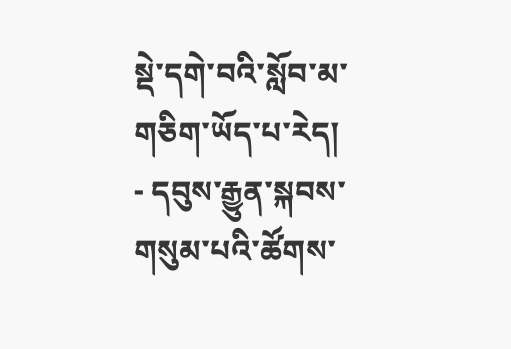སྡེ་དགེ་བའི་སློབ་མ་གཅིག་ཡོད་པ་རེད།
- དབུས་རྒྱུན་སྐབས་གསུམ་པའི་ཚོགས་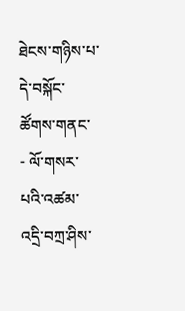ཐེངས་གཉིས་པ་དེ་བསྐོང་ཚོགས་གནང་
- ལོ་གསར་པའི་འཚམ་འདྲི་བཀྲ་ཤིས་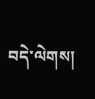བདེ་ལེགས།